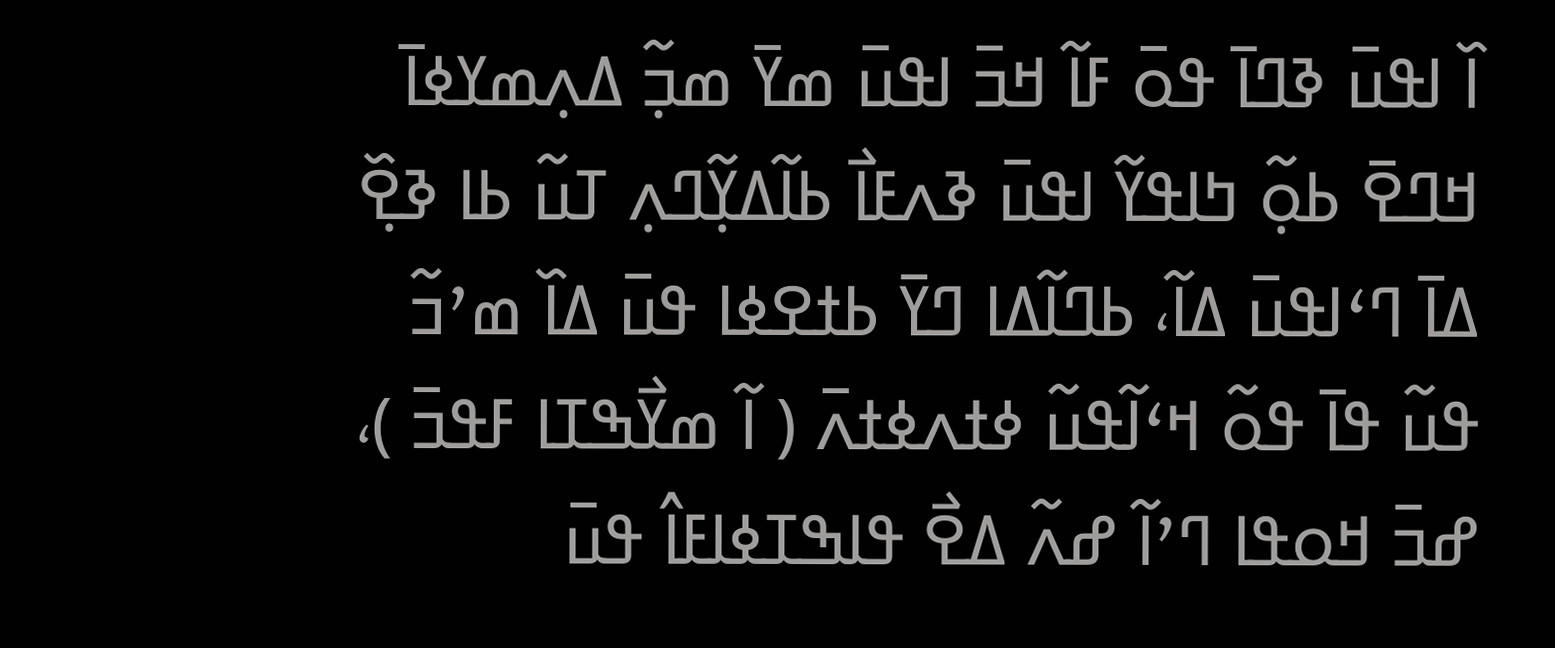ߊ߰ ߊߟߎ߫ ߢߣߊ߫ ߟߋ߫ ߓߊ߬ ߞߏ߫ ߊߟߎ߫ ߘߌ߫ ߘߏ߲߬ ߡߍ߲ߘߌߦߊ߫ ߞߣߐ߫ ߕߋ߲߬ ߤߊߟߌ߬ ߊߟߎ߫ ߢߍߓߊ߯ ߕߊ߬ߡߌ߲߬ߣߍ߲ ߠߎ߬ ߕߊ ߢߐ߲߰ ߡߊ߫ ߣߵߊߟߎ߫ ߡߊ߬، ߕߣߊ߬ߡߊ ߣߌ߫ ߕߙߐߦߊ ߟߎ߫ ߡߊ߰ ߘߴߏ߬ ߟߎ߬ ߟߊ߫ ߟߋ߬ ߞߵߊ߬ߟߎ߬ ߦߙߍߦߙߍ߫ ( ߊ߬ ߘߌ߯ߒߠߊ ߓߟߏ߫ )، ߝߏ߫ ߞߋߟߊ ߣߴߊ߬ ߝߍ߬ ߡߐ߯ ߟߊߒߠߦߊߓߊ߮ ߟߎ߫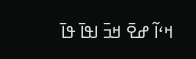ߞߵߊ߬ ߝߐ߫ ߞߏ߫ ߊߟߊ߫ ߟߊ߫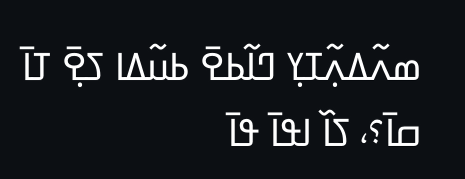ߘߍ߬ߡߍ߲߬ߠߌ߲ ߣߊ߬ߕߐ߫ ߕߎ߬ߡߊ ߖߐ߲߫ ߠߊ߫ ߛߊ߫؟، ߖߊ߰ ߊߟߊ߫ ߟߊ߫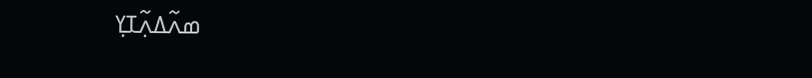ߘߍ߬ߡߍ߲߬ߠߌ߲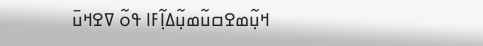ߞߎ߲߬ߘߐߛߎ߬ߘߎ߲߬ߡߊ߲߬ߓߊ ߟߋ߬ ߜߐߞߎ߫